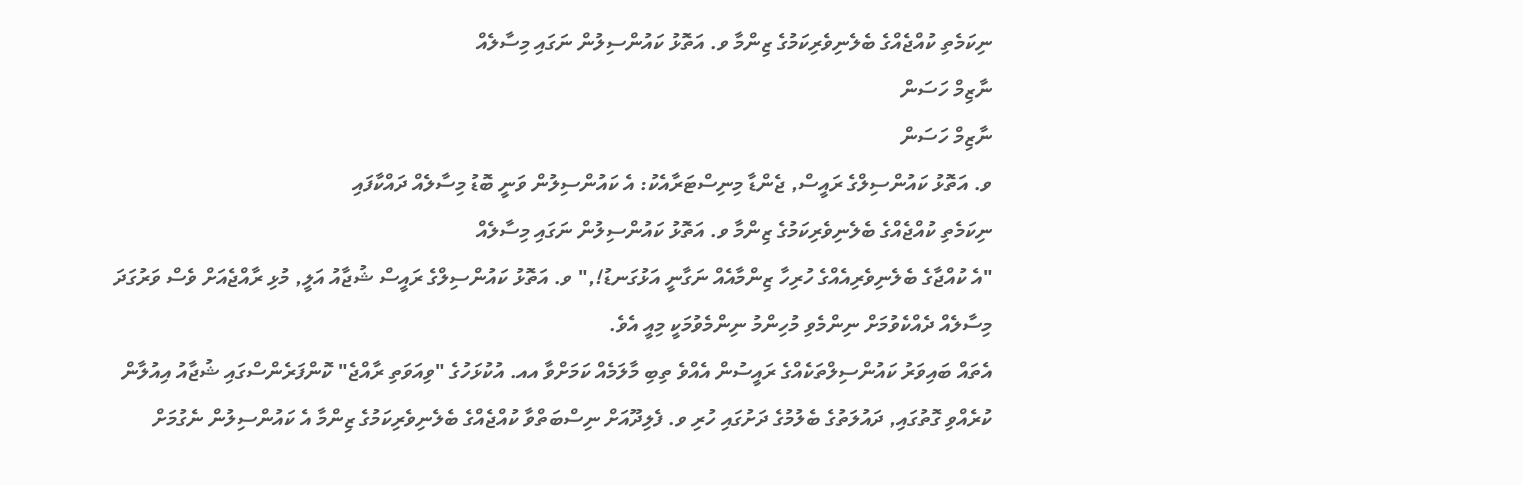ނިކަމެތި ކުއްޖެއްގެ ބެލެނިވެރިކަމުގެ ޒިންމާ ވ. އަތޮޅު ކައުންސިލުން ނަގައި މިސާލެއް
ނާޒިމް ހަސަން
ނާޒިމް ހަސަން
ވ. އަތޮޅު ކައުންސިލްގެ ރައީސް, ޖެންޑާ މިނިސްޓަރާއެކު: އެ ކައުންސިލުން ވަނީ ބޮޑު މިސާލެއް ދައްކާފައި
ނިކަމެތި ކުއްޖެއްގެ ބެލެނިވެރިކަމުގެ ޒިންމާ ވ. އަތޮޅު ކައުންސިލުން ނަގައި މިސާލެއް
"އެ ކުއްޖާގެ ބެލެނިވެރިއެއްގެ ހުރިހާ ޒިންމާއެއް ނަގާނީ އަޅުގަނޑު!," ވ. އަތޮޅު ކައުންސިލްގެ ރައީސް ޝުޖާއު އަލީ, މުޅި ރާއްޖެއަށް ވެސް ވަރުގަދަ މިސާލެއް ދެއްކެވުމަށް ނިންމެވި މުހިންމު ނިންމެވުމަކީ މިއީ އެވެ.
އެތައް ބައިވަރު ކައުންސިލްތަކެއްގެ ރައީސުން އެއްވެ ތިބި މާލަމެއް ކަމަށްވާ އއ. އުކުޅަހުގެ "ވިއަވަތި ރާއްޖެ" ކޮންފަރެންސްގައި ޝުޖާއު އިއުލާން ކުރެއްވި ގޮތުގައި, ދައުލަތުގެ ބެލުމުގެ ދަށުގައި ހުރި ވ. ފެލިދޫއަށް ނިސްބަތްވާ ކުއްޖެއްގެ ބެލެނިވެރިކަމުގެ ޒިންމާ އެ ކައުންސިލުން ނެގުމަށް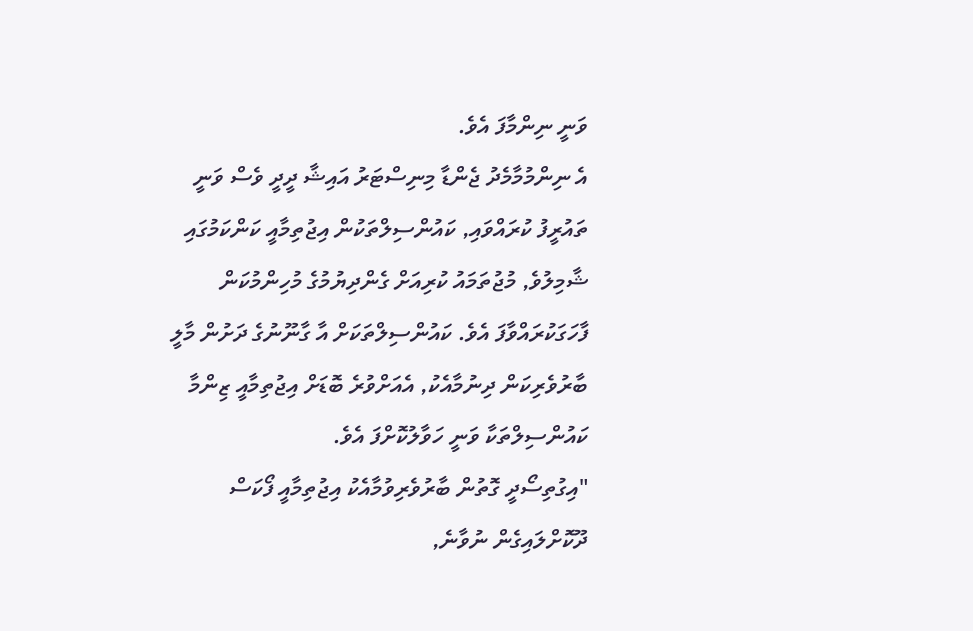ވަނީ ނިންމާފަ އެވެ.
އެ ނިންމުމާމެދު ޖެންޑާ މިނިސްޓަރު އައިޝާ ދީދީ ވެސް ވަނީ ތައުރީފު ކުރައްވައި, ކައުންސިލްތަކުން އިޖުތިމާއީ ކަންކަމުގައި ޝާމިލުވެ, މުޖުތަމައު ކުރިއަށް ގެންދިޔުމުގެ މުހިންމުކަން ފާހަގަކުރައްވާފަ އެވެ. ކައުންސިލްތަކަށް އާ ގާނޫނުގެ ދަށުން މާލީ ބާރުވެރިކަން ދިނުމާއެކު, އެއަށްވުރެ ބޮޑަށް އިޖުތިމާއީ ޒިންމާ ކައުންސިލްތަކާ ވަނީ ހަވާލުކޮށްފަ އެވެ.
"އިގުތިސޯދީ ގޮތުން ބާރުވެރިވުމާއެކު އިޖުތިމާއީ ފޯކަސް ދޫކޮށްލައިގެން ނުވާނެ,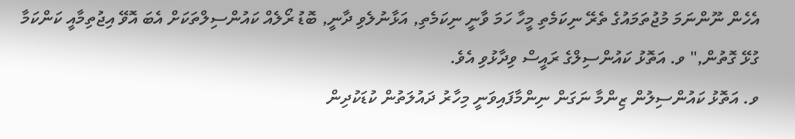އެހެން ނޫންނަމަ މުޖުތަމައުގެ ތެރޭ ނިކަމެތި މީހާ ހަމަ ވާނީ ނިކަމެތި, އަޅާނުލެވި ދާނީ, ބޮޑު ރޯލެއް ކައުންސިލްތަކަށް އެބަ އޮވޭ އިޖުތިމާއީ ކަންކަމާ ގުޅޭ ގޮތުން," ވ. އަތޮޅު ކައުންސިލްގެ ރައީސް ވިދާޅުވި އެވެ.
ވ. އަތޮޅު ކައުންސިލުން ޒިންމާ ނަގަން ނިންމާފައިވަނީ މިހާރު ދައުލަތުން ކުޑަކުދިން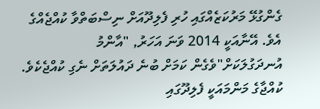ގެންގުޅޭ މަރުކަޒެއްގައި ހުރި ފެލިދޫއަށް ނިސްބަތްވާ ކުއްޖެއްގެ އެވެ. އޭނާއަކީ 2014 ވަނަ އަހަރު, "އާންމު އުނދަގުލަކަށް"ވެގެން ކަމަށް ބުނެ ދައުލަތަށް ނެގި ކުއްޖެކެވެ. ކުއްޖާގެ މަންމައަކީ ފެލިދޫގައި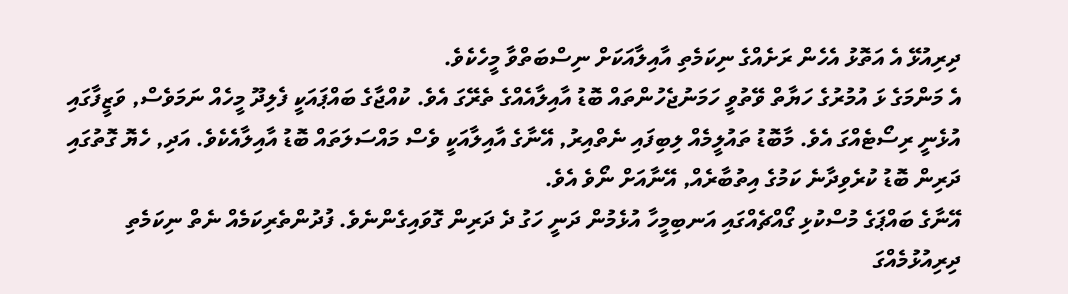ދިރިއުޅޭ އެ އަތޮޅު އެހެން ރަށެއްގެ ނިކަމެތި އާއިލާއަކަށް ނިސްބަތްވާ މީހެކެވެ.
އެ މަންމަގެ ޅަ އުމުރުގެ ހަޔާތް ވޭތުވީ ހަމަނުޖެހުންތައް ބޮޑު އާއިލާއެއްގެ ތެރޭގަ އެވެ. ކުއްޖާގެ ބައްޕައަކީ ފެލިދޫ މީހެއް ނަމަވެސް, ވަޒީފާގައި އުޅެނީ ރިސޯޓެއްގަ އެވެ. މާބޮޑު ތައުލީމެއް ލިބިފައި ނެތްއިރު, އޭނާގެ އާއިލާއަކީ ވެސް މައްސަލަތައް ބޮޑު އާއިލާއެކެވެ. އަދި, ހެޔޮ ގޮތުގައި ދަރިން ބޮޑު ކުރެވިދާނެ ކަމުގެ އިތުބާރެއް, އޭނާއަށް ނޯވެ އެވެ.
އޭނާގެ ބައްޕަގެ މުސްކުޅި ގޯއްޗެއްގައި އަނބިމީހާ އުޅެމުން ދަނީ ހަގު ދެ ދަރިން ގޮވައިގެންނެވެ. ފުދުންތެރިކަމެއް ނެތް ނިކަމެތި ދިރިއުޅުމެއްގަ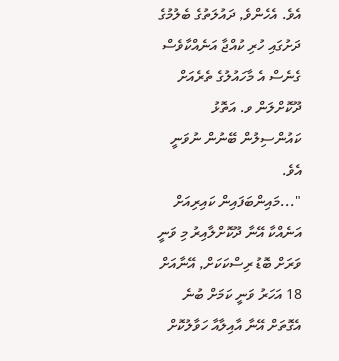އެވެ. އެހެންވެ, ދައުލަތުގެ ބެލުމުގެ ދަށުގައި ހުރި ކުއްޖާ އަނެއްކާވެސް ގެނެސް އެ މާހައުލުގެ ތެރެއަށް ދޫކޮށްލަން ވ. އަތޮޅު ކައުންސިލުން ބޭނުން ނުވަނީ އެވެ.
"...މައިންބަފައިން ކައިރިއަށް އަނެއްކާ އޭނާ ދޫކޮށްލާއިރު މި ވަނީ ވަރަށް ބޮޑު ރިސްކަކަށް, އޭނާއަށް 18 އަހަރު ވަނީ ކަމަށް ބުނެ އެގޮތަށް އޭނާ އާއިލާއާ ހަވާލުކޮށް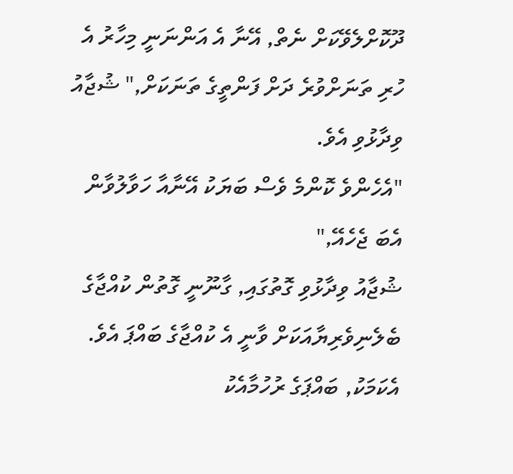ދޫކޮށްލެވޭކަށް ނެތް, އޭނާ އެ އަންނަނީ މިހާރު އެ ހުރި ތަނަށްވުރެ ދަށް ފަންތީގެ ތަނަކަށް," ޝުޖާއު ވިދާޅުވި އެވެ.
"އެހެންވެ ކޮންމެ ވެސް ބަޔަކު އޭނާއާ ހަވާލުވާން އެބަ ޖެހެއޭ,"
ޝުޖާއު ވިދާޅުވި ގޮތުގައި, ގާނޫނީ ގޮތުން ކުއްޖާގެ ބެލެނިވެރިޔާއަކަށް ވާނީ އެ ކުއްޖާގެ ބައްޕަ އެވެ. އެކަމަކު, ބައްޕަގެ ރުހުމާއެކު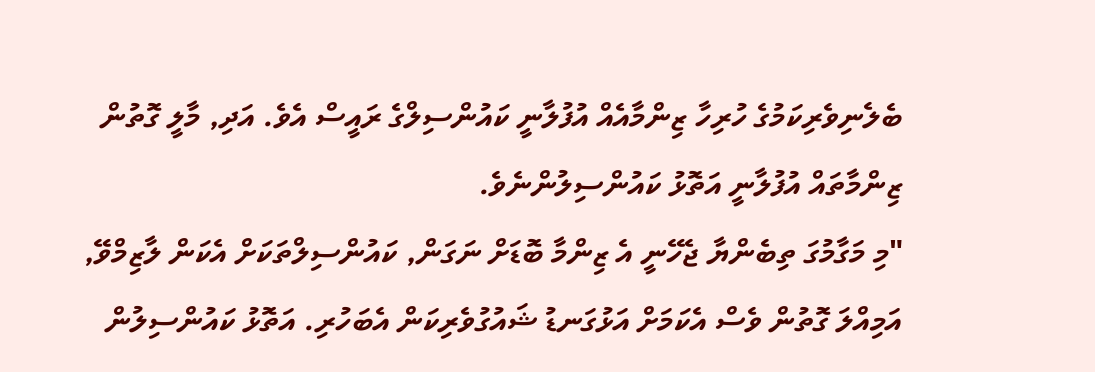ބެލެނިވެރިކަމުގެ ހުރިހާ ޒިންމާއެއް އުފުލާނީ ކައުންސިލްގެ ރައީސް އެވެ. އަދި, މާލީ ގޮތުން ޒިންމާތައް އުފުލާނީ އަތޮޅު ކައުންސިލުންނެވެ.
"މި މަގާމުގަ ތިބެންޔާ ޖެހޭނީ އެ ޒިންމާ ބޮޑަށް ނަގަން, ކައުންސިލްތަކަށް އެކަން ލާޒިމްވޭ, އަމިއްލަ ގޮތުން ވެސް އެކަމަށް އަޅުގަނޑު ޝައުގުވެރިކަން އެބަހުރި. އަތޮޅު ކައުންސިލުން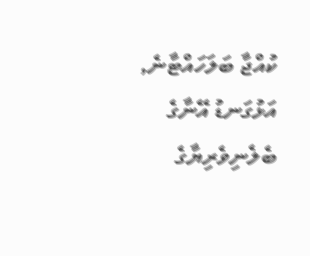ކުއްޖާ ބަލަހައްޓާނެ, އަޅުގަނޑު އޭނާގެ ބެލެނިވެރިޔާގެ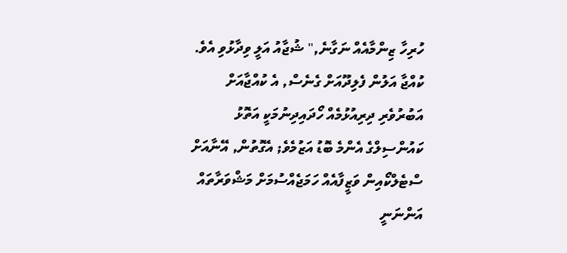ހުރިހާ ޒިންމާއެއް ނަގާނެ," ޝުޖާއު އަލީ ވިދާޅުވި އެވެ.
ކުއްޖާ އަލުން ފެލިދޫއަށް ގެނެސް, އެ ކުއްޖާއަށް އަބުރުވެރި ދިރިއުޅުމެއް ހޯދައިދިނުމަކީ އަތޮޅު ކައުންސިލްގެ އެންމެ ބޮޑު އަޒުމެވެ; އެގޮތުން, އޭނާއަށް ސްޓެލްކޯއިން ވަޒީފާއެއް ހަމަޖެއްސުމަށް މަޝްވަރާތައް އަންނަނީ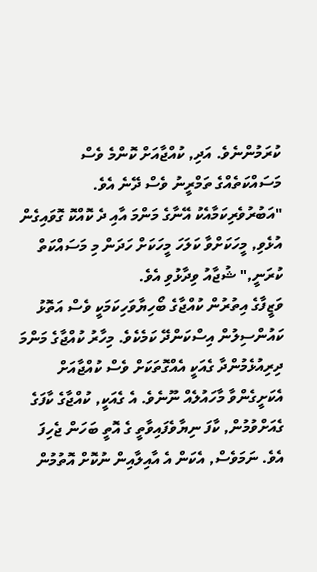ކުރަމުންނެވެ. އަދި, ކުއްޖާއަށް ކޮންމެ ވެސް މަސައްކަތެއްގެ ތަމްރީނު ވެސް ދޭނެ އެވެ.
"އަބުރުވެރިކަމާއެކު އޭނާގެ މަންމަ އާއި ދެ ކޮއްކޮ ގޮވައިގެން އުޅެވި, މީހަކަށްވާ ކަލަހަ މީހަކަށް ހަދަން މި މަސައްކަތް ކުރަނީ," ޝުޖާއު ވިދާޅުވި އެވެ.
ވަޒީފާގެ އިތުރުން ކުއްޖާގެ ބޯހިޔާވަހިކަމަކީ ވެސް އަތޮޅު ކައުންސިލުން އިސްކަންދޭ ކަމެކެވެ. މިހާރު ކުއްޖާގެ މަންމަ ދިރިއުޅެމުންދާ ގެއަކީ އެއްގޮތަކަށް ވެސް ކުއްޖާއަށް އެކަށީގެންވާ މާހައުލެއް ނޫނެވެ. އެ ގެއަކީ, ކުއްޖާގެ ކާފަގެ ގެއަށްވުމުން, ކާފަ ނިޔާވެފައިވާތީ ގެ އޮތީ ބަހަން ޖެހިފަ އެވެ. ނަމަވެސް, އެކަން އެ އާއިލާއިން ނުކޮށް އޮތުމުން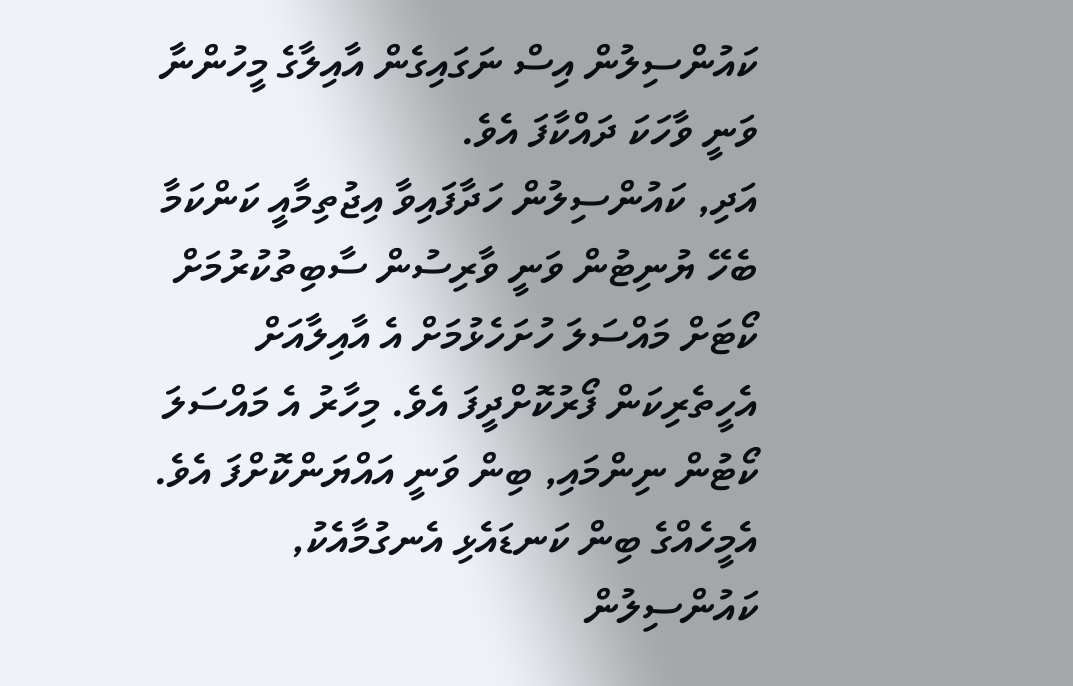ކައުންސިލުން އިސް ނަގައިގެން އާއިލާގެ މީހުންނާ ވަނީ ވާހަކަ ދައްކާފަ އެވެ.
އަދި, ކައުންސިލުން ހަދާފައިވާ އިޖުތިމާއީ ކަންކަމާ ބެހޭ ޔުނިޓުން ވަނީ ވާރިސުން ސާބިތުކުރުމަށް ކޯޓަށް މައްސަލަ ހުށަހެޅުމަށް އެ އާއިލާއަށް އެހީތެރިކަން ފޯރުކޮށްދީފަ އެވެ. މިހާރު އެ މައްސަލަ ކޯޓުން ނިންމައި, ބިން ވަނީ އައްޔަންކޮށްފަ އެވެ. އެމީހެއްގެ ބިން ކަނޑައެޅި އެނގުމާއެކު, ކައުންސިލުން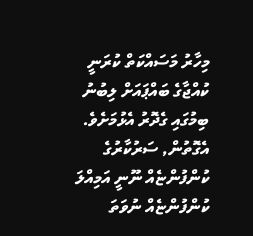މިހާރު މަސައްކަތް ކުރަނީ ކުއްޖާގެ ބައްޕައަށް ލިބުނު ބިމުގައި ގެދޮރު އެޅުމަށެވެ.
އެގޮތުން, ސަރުކާރުގެ ކުންފުންޏެއް ނޫނީ އަމިއްލަ ކުންފުންޏެއް ނުވަތަ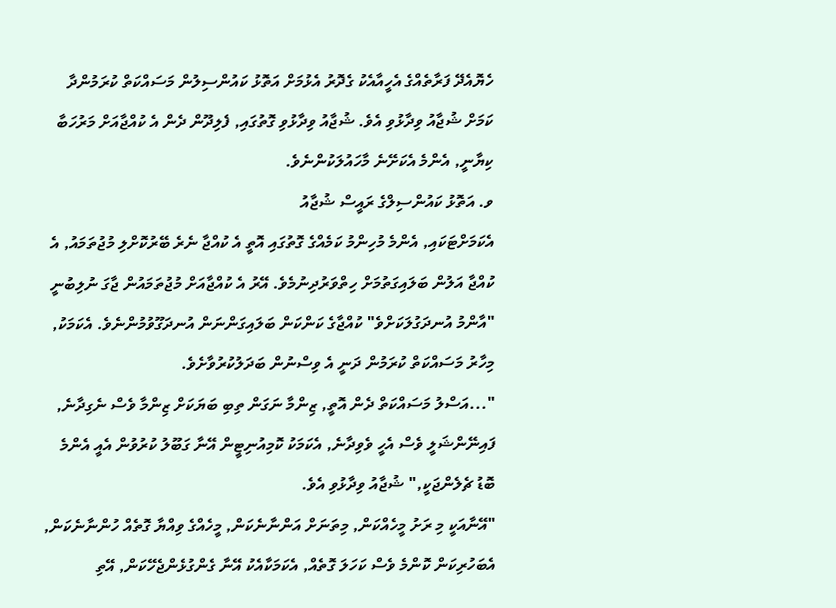ހެޔޮއެދޭ ފަރާތެއްގެ އެހީއާއެކު ގެދޮރު އެޅުމަށް އަތޮޅު ކައުންސިލުން މަސައްކަތް ކުރަމުންދާ ކަމަށް ޝުޖާއު ވިދާޅުވި އެވެ. ޝުޖާއު ވިދާޅުވި ގޮތުގައި, ފެލިދޫން ދެން އެ ކުއްޖާއަށް މަރުހަބާ ކިޔާނީ, އެންމެ އެކަށޭނެ މާހައުލަކުންނެވެ.
ވ. އަތޮޅު ކައުންސިލްގެ ރައީސް ޝުޖާއު
އެކަމަށްޓަކައި, އެންމެ މުހިންމު ކަމެއްގެ ގޮތުގައި އޮތީ އެ ކުއްޖާ ނެރެ ބޭރުކޮށްލި މުޖުތަމައު, އެ ކުއްޖާ އަލުން ބަލައިގަތުމަށް ހިތްވަރުދިނުމެވެ. އޭރު އެ ކުއްޖާއަށް މުޖުތަމައުން ޖާގަ ނުލިބުނީ "އާންމު އުނދަގުލަކަށްވެ" ކުއްޖާގެ ކަންކަން ބަލައިގަންނަން އުނދަގޫވުމުންނެވެ. އެކަމަކު, މިހާރު މަސައްކަތް ކުރަމުން ދަނީ އެ ވިސްނުން ބަދަލުކުރުވާށެވެ.
"...އަސްލު މަސައްކަތް ދެން އޮތީ, ޒިންމާ ނަގަން ތިބި ބަޔަކަށް ޒިންމާ ވެސް ނެގިދާނެ, ފައިނޭންޝަލީ ވެސް އެހީ ވެވިދާނެ, އެކަމަކު ކޮމިއުނިޓީން އޭނާ ގަބޫލު ކުރުވުން އެއީ އެންމެ ބޮޑު ޗެލެންޖަކީ," ޝުޖާއު ވިދާޅުވި އެވެ.
"އޭނާއަކީ މި ރަށު މީހެއްކަން, މިތަނަށް އަންނާނެކަން, މީހެއްގެ ވިއްޔާ ގޮތެއް ހުންނާނެކަން, އެބަހުރިކަން ކޮންމެ ވެސް ކަހަލަ ގޮތެއް, އެކަމަކާއެކު އޭނާ ގެންގުޅެންޖެހޭކަން, އޭތި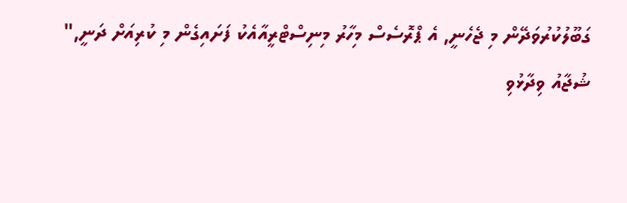ގަބޫލުކުރުވަދޭން މި ޖެހެނީ, އެ ޕްރޮސެސް މިހާރު މިނިސްޓްރީއާއެކު ފަށައިގެން މި ކުރިއަށް ދަނީ,"
ޝުޖާއު ވިދާޅުވި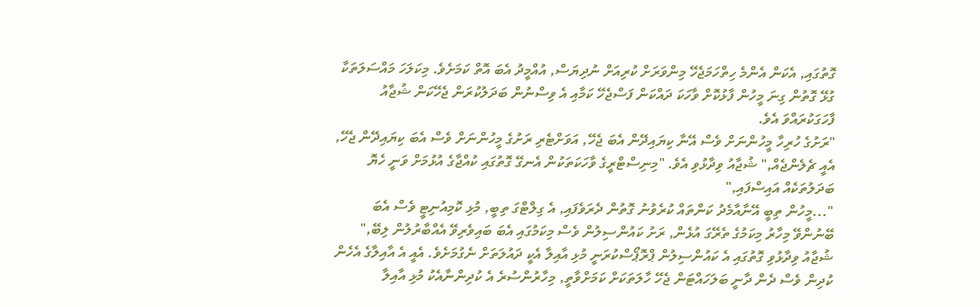ގޮތުގައި, އެކަން އެންމެ ހިތްހަމަޖެހޭ މިންވަރަށް ކުރިއަށް ނުދިޔަސް, އުއްމީދު އެބަ އޮތް ކަމަށެވެ. މިކަލަހަ މައްސަލަތަކާ ގުޅޭ ގޮތުން ގިނަ މީހުން ފާޅުކޮށް ވާހަކަ ދައްކަން ފަސްޖެހޭ ކަމާއި އެ ވިސްނުން ބަދަލުކުރަން ޖެހޭކަން ޝުޖާއު ފާހަގަކުރައްވަ އެވެ.
"ރަށުގެ ހުރިހާ މީހުންނަށް ވެސް އޭނާ ކިޔައިދޭން އެބަ ޖެހޭ, އަވަށްޓެރި ރަށުގެ މީހުންނަށް ވެސް އެބަ ކިޔައިދޭން ޖެހޭ, އެއީ ޗެލެންޖެއް," ޝުޖާއު ވިދާޅުވި އެވެ. "މިނިސްޓްރީގެ ވާހަކަތަކުން އެނގޭ ގޮތުގައި ކުއްޖާގެ އުޅުމަށް ވަނީ ހެޔޮ ބަދަލުތަކެއް އައިސްފައި,"
"...މީހުން ތިބީ އޭނާއާމެދު ކަންތައް ކުރެވުނު ގޮތުން ދެރަވެފައި, އެ ގިލްޓްގަ ތިބީ, މުޅި ކޮމިއުނިޓީ ވެސް އެބަ ބޭނުންވޭ މިހާރު މިކަމުގެ ތެރޭގަ އުޅެން, ރަށު ކައުންސިލުން ވެސް މިކަމުގައި އެބަ ބައިވެރިވޭ އެއްބާރުލުން ލިބޭ,"
ޝުޖާއު ވިދާޅުވި ގޮތުގައި އެ ކައުންސިލުން ޕްރޮޕޯސްކުރަނީ މުޅި އާއިލާ އެކީ ދައުލަތަށް ނެގުމަށެވެ. އެއީ އެ އާއިލާގެ އެހެން ކުދިން ވެސް ދެން ދާނީ ބަލަހައްޓަން ޖެހޭ ހާލަތަކަށް ކަމަށްވާތީ, މިހާރުންސުރެ އެ ކުދިންނާއެކު މުޅި އާއިލާ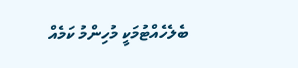ބެލެހެއްޓުމަކީ މުހިންމު ކަމެއް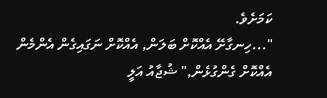ކަމަށެވެ.
"...ހިނގާށޭ އެއްކޮށް ބަލަން, އެއްކޮށް ނަގައިގެން އެންމެން އެއްކޮށް ގެންގުޅެން," ޝުޖާއު އަލީ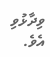ވިދާޅުވި އެވެ.